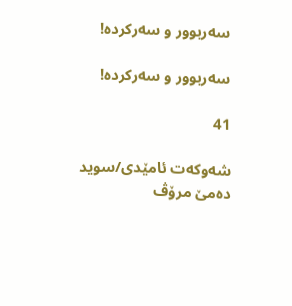سه‌ربوور و سه‌ركرده‌!

سه‌ربوور و سه‌ركرده‌!

41

شه‌وكه‌ت ئامێدی/سوید
ده‌مێ مرۆڤ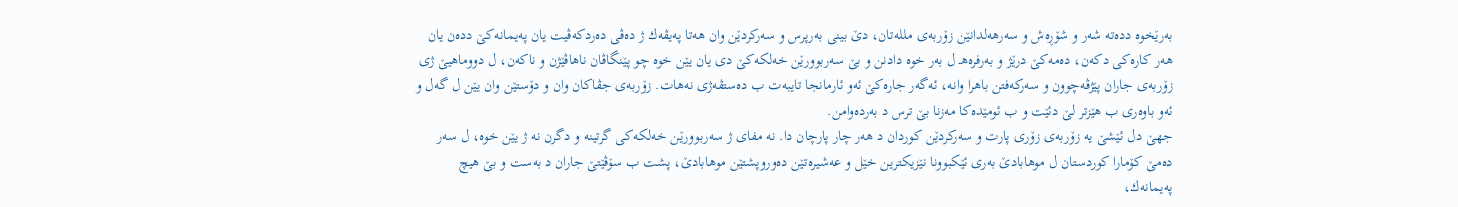به‌رێخوه‌ دده‌ته‌ شه‌ر و شۆڕه‌ش و سه‌رهه‌لدانێن زۆربه‌ی ملله‌تان، دێ بینی به‌رپرس و سه‌ركردێن وان هه‌تا په‌یڤه‌ك ژ ده‌ڤی ده‌ردكه‌ڤیت یان په‌یمانه‌كێ دده‌ن یان هه‌ر كاره‌كی دكه‌ن، ده‌مه‌كێ درێژ و به‌رفره‌هـ ل به‌ر خوه‌ دادنن و بێ سه‌ربوورێن خه‌لكه‌كێ دی یان یێن خوه‌ چو پێنگاڤان ناهاڤێژن و ناكه‌ن، ل دووماهیێ ژی زۆربه‌ی جاران پێژڤه‌چوون و سه‌ركه‌فتن باهرا وانه‌، ئه‌گه‌ر جاره‌كێ ئه‌و ئارمانجا تایبه‌ت ب ده‌ستڤه‌ژی نه‌هات. زۆربه‌ی جڤاكان وان و دۆستێن وان یێن ل گه‌ل و ئه‌و باوه‌ری ب هێزتر لێ دئێت و ب ئومێده‌كا مه‌زنا بێ ترس د به‌رده‌وامن.
جهێ دل ئێشێ یه‌ زۆربه‌ی زۆری پارت و سه‌ركردێن كوردان د هه‌ر چار پارچان دا. نه‌ مفای ژ سه‌ربوورێن خه‌لكه‌كی گرتینه‌ و دگرن نه‌ ژ یێن خوه‌، ل سه‌ر ده‌مێ كۆمارا كوردستان ل موهابادێ به‌ری ئێكبوونا نێزیكترین خێل و عه‌شیره‌تێن ده‌وروپشتێن موهابادێ، پشت ب سۆڤێتێ جاران د به‌ست و بێ هیچ په‌یمانه‌ك،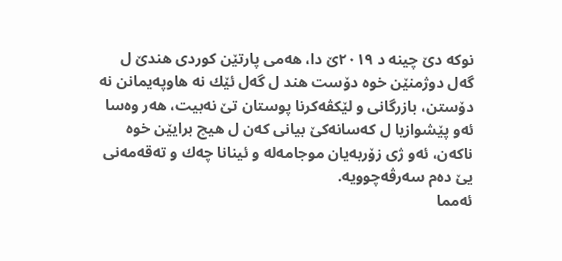نوكه‌ دێ چینه‌ د ٢٠١٩ێ دا، هه‌می پارتێن كوردی هندێ ل گه‌ل دوژمنێن خوه‌ دۆست هند ل گه‌ل ئێك نه‌ هاوپه‌یمانن نه‌ دۆستن، بازرگانی و لێكڤه‌كرنا پوستان تێ نه‌بیت، هه‌ر وه‌سا ئه‌و پێشوازیا ل كه‌سانه‌كێ بیانى كه‌ن ل هیچ برایێن خوه‌ ناكه‌ن، ئه‌و ژی زۆربه‌یان موجامه‌له‌ و ئینانا چه‌ك و ته‌قه‌مه‌نی یێ ده‌م سه‌رڤه‌چوویه‌.
ئه‌مما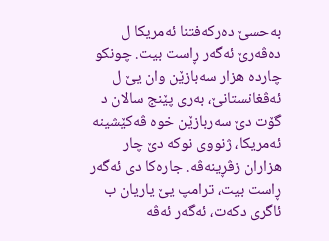به‌حسێ ده‌ركه‌فتنا ئه‌مریكا ل ده‌ڤه‌رێ ئه‌گه‌ر ڕاست بیت. چونكو چارده‌ هزار سه‌بازێن وان یێ ل ئه‌ڤغانستانێ، به‌ری پێنج سالان د گۆت دێ سه‌ربازێن خوه‌ ڤه‌كێشینه‌ ئه‌مریكا، ژنووى نوكه‌ دێ چار هزاران زڤڕینه‌ڤه‌. جاره‌كا دی ئه‌گه‌ر ڕاست بیت، ترامپ یێ یاریان ب ئاگری دكه‌ت، ئه‌گه‌ر ئه‌ڤه‌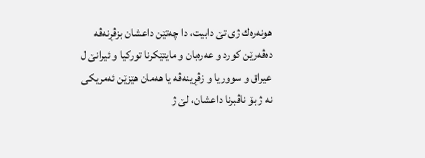هونه‌ره‌ك ژی تێ دابیت، دا چه‌تێن داعشان بزڤڕنه‌ڤه‌ ده‌ڤه‌رێن كورد و عه‌ره‌بان و مایتێكرنا توركیا و ئیرانێ ل عیراق و سووریا و زڤڕینه‌ڤه‌ یا هه‌مان هێزێن ئه‌مریكی نه‌ ژ بۆ ناڤبرنا داعشان، لێ ژ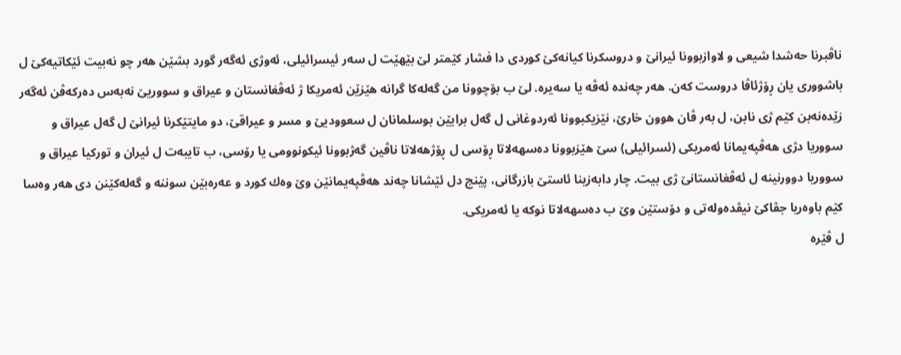ناڤبرنا حه‌شدا شیعی و لاوازبوونا ئیرانێ و دروسكرنا كیانه‌كێ كوردی دا فشار كێمتر لێ بێهێت ل سه‌ر ئیسرائیلی، ئه‌وژی ئه‌گه‌ر گورد بشێن هه‌ر چو نه‌بیت ئێكاتیه‌كێ ل باشووری یان ڕۆژئاڤا دروست كه‌ن. هه‌ر چه‌نده‌ ئه‌ڤه‌ یا سه‌یره‌. لێ ب بۆچوونا من گه‌له‌كا گرانه‌ هێزێن ئه‌مریكا ژ ئه‌ڤغانستان و عیراق و سووریێ نه‌به‌س ده‌ركه‌ڤن ئه‌گه‌ر زێده‌نه‌بن كێم ژی نابن، ل به‌ر ڤان هوون خارێ، نێزیكبوونا ئه‌ردوغانی ل گه‌ل برایێن بوسلمانان ل سعوودیێ و مسر و عیراقێ، دو مایتێكرنا ئیرانێ ل گه‌ل عیراق و سووریا دژی هه‌ڤپه‌یمانا ئه‌مریكی (ئسرائیلی) سێ هێزبوونا ده‌سهه‌لاتا ڕۆسی ل ڕۆژهه‌لاتا ناڤین گه‌ژبوونا ئیكونوومی یا رۆسی، ب تایبه‌ت ل ئیران و توركیا عیراق و سووریا دوورنینه‌ ل ئه‌ڤغانستانێ ژی بیت. چار دابه‌زینا ئاستێ بازرگانی، پێنج دل ئێشانا چه‌ند هه‌ڤپه‌یمانێن وێ وه‌ك كورد و عه‌ره‌بێن سوننه‌ و گه‌له‌كێنن دی هه‌ر وه‌سا كێم باوه‌ریا جڤاكێ نیڤده‌وله‌تی و دۆستێن وێ ب ده‌سهه‌لاتا نوكه‌ یا ئه‌مریكى.
ل ڤێره‌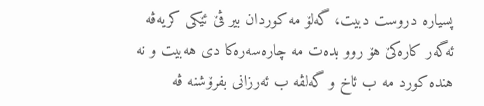پسیاره‌ دروست دبیت، گه‌لۆ مه‌ كوردان بیر ڤێ ئێكی كریه‌ڤه‌ ئه‌گه‌ر كاره‌كێ هۆ روو بده‌ت مه‌ چاره‌سه‌ره‌كا دی هه‌بیت و نه‌ هنده‌ كورد مه‌ ب ئاخ و گه‌لڤه‌ ب ئه‌رزانی بفرۆشنه‌ ڤه‌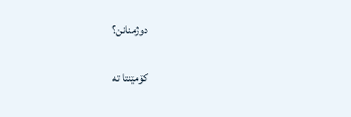دوژمنانن؟

کۆمێنتا تە